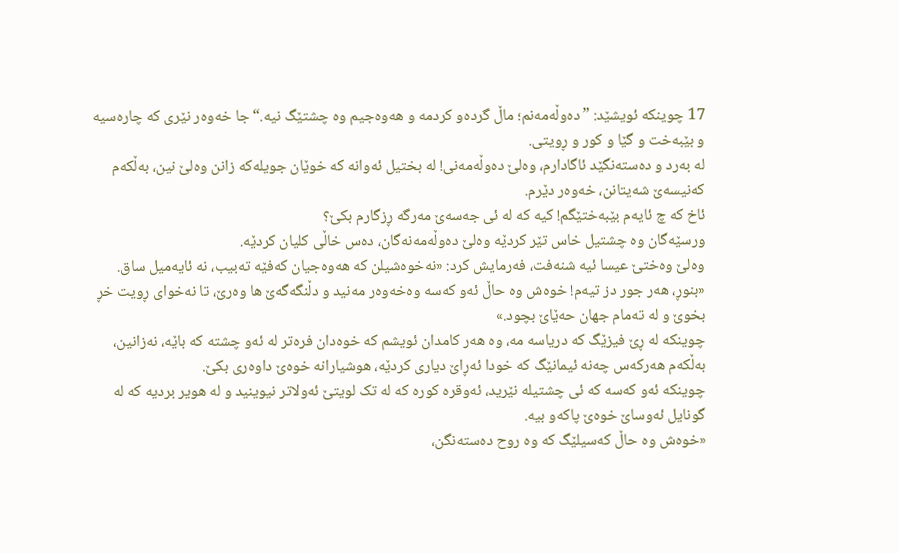17 چوینکه ئویشێد: ”دەوڵەمەنم؛ ماڵ گردەو کردمه و هەوەجیم وه چشتێگ نیه.“ جا خەوەر نێری که چارەسیه و بێبەخت و گێا و کور و ڕویتی.
له بەرد و دەستەنگێد ئاگادارم، وەلێ دەوڵەمەنی! له بختیل ئەوانه که خوێان جویلەکە زانن وەلێ نین، بەڵکەم کەنیسەێ شەیتانن، خەوەر دێرم.
ئاخ که چ ئایەم بێبەختێگم! کیه که له ئی جەسەێ مەرگه ڕزگارم بکێ؟
ورسێەگان وه چشتیل خاس تێر کردێه وەلێ دەوڵەمەنەگان، دەس خاڵی کلیان کردێه.
وەلێ وەختێ عیسا ئیه شنەفت، فەرمایش کرد: «نەخوەشیلن که هەوەجیان کەفێه تەبیب، نه ئایەمیل ساق.
«بنوڕ، هەر جور دز تیەم! خوەش وه حاڵ ئەو کەسه وەخەوەر مەنید و دڵنگەگەێ ها وەرێ، تا نەخوای ڕویت خڕ بخوێ و له تەمام جهان حەێاێ بچود.»
چوینکه له ڕێ فیزێگ که دریاسه مه، وه هەر کامدان ئویشم که خوەدان فرەتر له ئەو چشته که باێه، نەزانین، بەڵکەم هەرکەس چەنه ئیمانێگ که خودا ئەڕاێ دیاری کردێه، هوشیارانه خوەێ داوەری بکێ.
چوینکه ئەو کەسه که ئی چشتیله نێرید، ئەوقره کوره که له تک لویتێ ئەولاتر نیوینید و له هویر بردیه که له گونایل ئەوساێ خوەێ پاکەو بیه.
«خوەش وه حاڵ کەسیلێگ که وه روح دەستەنگن،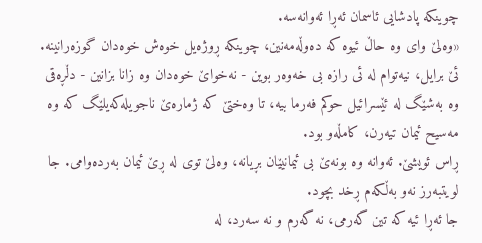چوینکه پادشایی ئاسمان ئەڕا ئەوانەسه.
«وەلێ وای وه حاڵ ئیوه که دەوڵەمەنین، چوینکه ڕوژەیل خوەش خوەدان گوزەرانینه.
ئێ برایل، نیەتوام له ئی رازه بی خەوەر بوین - نەخواێ خوەدان وه زانا بزانین - دڵڕەقی وه بەشێگ له ئێسرائیل حوکم فەرما بیه، تا وەختێ که ژمارەێ ناجویلەکەیلێگ که وه مەسیح ئیمان تیەرن، کامڵەو بود.
ڕاس ئویشێ. ئەوانه وه بونەێ بی ئیمانیێان بڕیانه، وەلێ توی له ڕێ ئیمان بەردەوامی. جا لویتبەرز نەو بەڵکەم ڕخد بچود.
جا ئەڕا ئیه که تین گەرمی، نه گەرم و نه سەرد، له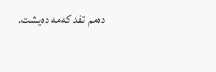دەمم تفد کەمه دەیشت.